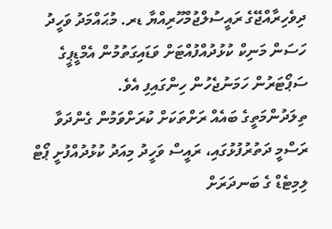ދިވެހިރާއްޖޭގެ ރައީސުލްޖުމްހޫރިއްޔާ ޑރ. މުޙައްމަދު ވަހީދު ހަސަން މަނިކް ކުޅުދުއްފުއްޓަށް ވަޑައިގަތުމުން އެމްޑީޕީގެ ސަޕޯޓަރުން ހަމަނުޖެހުން ހިންގައިފި އެވެ.
ތިލަދުންމަތީގެ ބައެއް ރަށްތަކަށް ކުރަށްވަމުން ގެންދަވާ ރަސްމީ ދަތުރުފުޅުގައި، ރައީސް ވަހީދު މިއަދު ކުޅުދުއްފުށީ ޕޯޓް ލިމިޓެޑް ގެ ބަނދަރަށް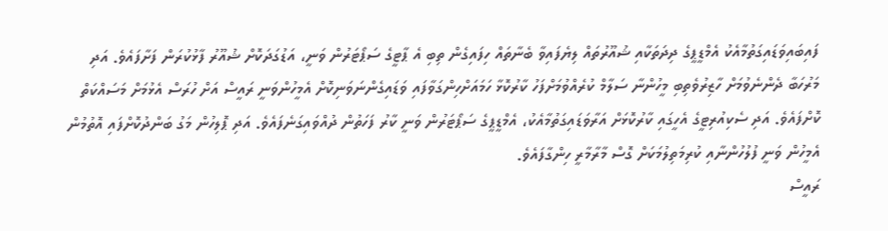ފައިބައިވަޑައިގަތުމާއެކު އެމްޑީޕީގެ ދިދަތަކާއި ޝުއޫރުތައް ލިޔެފައިވާ ބެނާތައް ހިފައިގެން ތިބި އެ ޕާޓީގެ ސަޕޯޓަރުން ވަނީ، އަޑުގަދަކޮށް ޝުއޫރު ފާޅުކުރަން ފަށާފައެވެ. އަދި މަރުހަބާ ދެންނެވުމަށް ހާޒިރުވެތިބި މީހުންނާ ސަލާމް ކުރެއްވުމަށްފަހު ކާރުކޮޅާ ހަމައަށްހިންގަވާފައި ވަޑައިގެންނަވަނިކޮށް އެމީހުންވަނީ ރައީސް އަށް ހުރަސް އެޅުމަށް މަސައްކަތް ކޮށްފައެވެ. އަދި ސެކިއުރިޓީގެ އެހީގައި ކާރުކޮޅަށް އަރާވަޑައިގަތުމާއެކު، އެމްޑީޕީގެ ސަޕޯޓަރުން ވަނީ ކާރު ފަހަތުން ދުއްވައިގަނެފައެވެ. އަދި ޕޮލިހުން މަގު ބަންދުކޮށްފައި އޮތުމުން އެމީހުން ވަނީ ފުލުހުންނާއި ކުރިމަތިލުމަކަށް ގޮސް މާރާމާރީ ހިންގާފައެވެ.
ރައީސް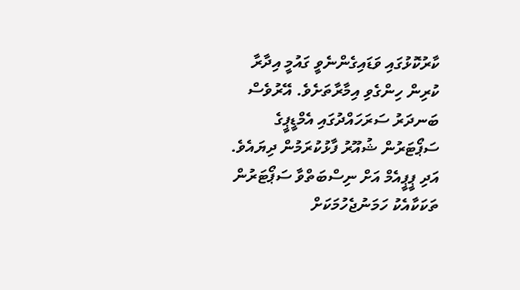ކާރުކޮޅުގައި ވަޑައިގެންނެވީ ގައުމީ އިދާރާ ކުރިން ހިންގެވި އިމާރާތަށެވެ. އޭރުވެސް ބަނދަރު ސަރަހައްދުގައި އެމްޑީޕީގެ ސަޕޯޓަރުން ޝުއޫރު ފާޅުކުރަމުން ދިޔައެވެ. އަދި ޕީޕީއެމް އަށް ނިސްބަތްވާ ސަޕޯޓަރުން ތަކަކާއެކު ހަމަނުޖެހުމަކަށް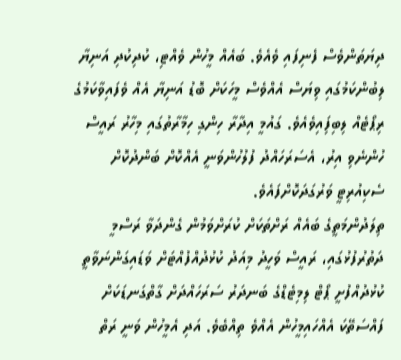ދިޔަތަންވެސް ފެނިފައި ވެއެވެ. ބައެއް މީހުން ވެއްޓި، ކުދިކުދި އަނިޔާ ލިބުންކަމުގައި ވިޔަސް އެއްވެސް މީހަކަށް ބޮޑު އަނިޔާ އެއް ވެފައިވާކަމުގެ ރިޕޯޓެއް ލިބިފަިއިވެއެވެ. ގައުމީ އިދާރާ ހިންގި ހިމާރާތުގައި މިހާރު ރައީސް ހުންނެވި އިރު، އެސަރަހައްދު ފުލުހުންވަނީ އެއްކޮށް ބަންދުކޮށް ސެކިއުރިޓީ ވަރުގަދަކޮށްފައެވެ.
ތިލަދުންމަތީގެ ބައެއް ރަށްތަކަށް ކުރަށްވަމުން ގެންދަވާ ރަސްމީ ދަތުރުފުޅުގައި، ރައީސް ވަހީދު މިއަދު ކުޅުދުއްފުއްޓަށް ވަޑައިގަންނަވާތީ ކުޅުދުއްފުށީ ޕޯޓް ލިމިޓެޑްގެ ބަނދަރު ސަރަހައްދަށް ގާތްގަނޑަކަށް ފައްސަތޭކަ އެއްހައިމީހުން އެއްވެ ތިއްބެވެ. އަދި އެމީހުން ވަނީ ރަތް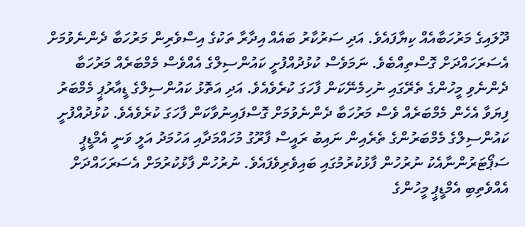ދޫލައިގެ މަރުހަބާއެއް ކިޔާފައެވެ. އަދި ސަރުކާރު ބައެއް އިދާރާ ތަކުގެ އިސްވެރިން މަރުހަބާ ދެންނެވުމަށް އެސަރަހައްދަށް ގޮސްތިއްބެވެ. ނަމަވެސް ކުޅުދުއްފުށީ ކައުންސިލްގެ އެއްވެސް މެމްބަރެއް މަރުހަބާ ދެންނެވި މީހުންގެ ތެރޭގައި ނުހިމެނޭކަން ފާހަގަ ކުރެވެއެވެ. އަދި އަތޮޅު ކައުންސިލްގެ ޑީއާރުޕީ މެމްބަރު ފިޔަވާ އެހެން މެމްބަރެއް ވެސް މަރުހަބާ ދެންނެވުމަށް ގޮސްފައިނުވާކަން ފާހަގަ ކުރެވެއެވެ. ކުޅުދުއްފުށީ ކައުންސިލްގެ މެމްބަރުންގެ ތެރެއިން ނައިބު ރައީސް ފާރޫގު މުހައްމަދާއި އަހުމަދު އަލީ ވަނީ އެމްޑީޕީ ސަޕޯޓަރުންނާއެކު ނުރުހުން ފާޅުކުރުމުގައި ބައިވެރިވެފައެވެ. ނުރުހުން ފާޅުކުރުމަށް އެސަރަހައްދަށް އެއްވެތިބި އެމްޑީޕީ މީހުންގެ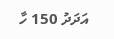އަދަދު 150 ހާ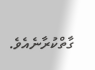ގާތްކުރާނެއެވެ.